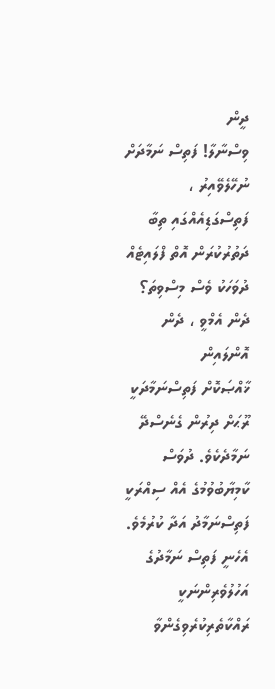ދީން
ވިސްނާލާ! ފަތިސް ނަމާދަށް ނުހޭލެވޭއިރު ، ފަތިސްގަޑިއެއްގައި ތިބާ ދަތުރުކުރަން އޮތް ފްލައިޓެއް ދުވަހަކު ވެސް މިސްވިތަ؟
ދެން އެމްވީ ، ދެން އޮންލައިން
ޚާއްޞަކޮށް ފަތިސްނަމާދަކީ ރޫޙަށް ދިރުން ގެނެސްދޭ ނަމާދެކެވެ. ދުވަސް ކާމިޔާބުވުމުގެ އެއް ސިއްރަކީ ފަތިސްނަމާދު އަދާ ކުރުމެވެ. އެހެނީ ފަތިސް ނަމާދުގެ އަހުލުވެރިންނަކީ ރައްކާތެރިކުރެވިގެންވާ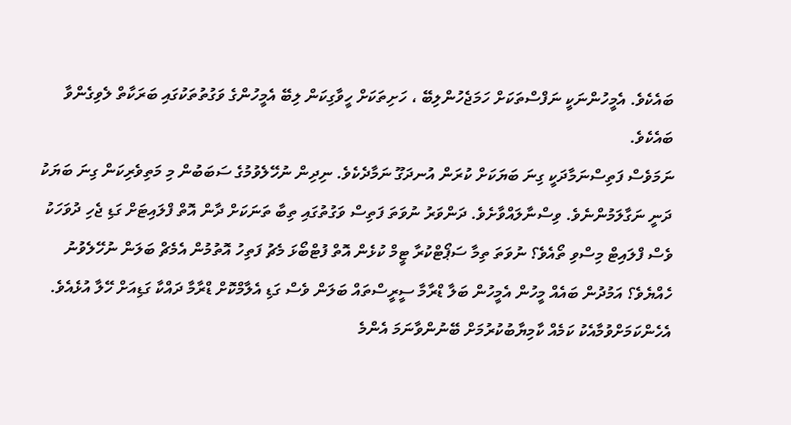ބައެކެވެ. އެމީހުންނަކީ ނަފްސްތަކަށް ހަމަޖެހުންލިބޭ ، ހަށިތަކަށް ހީވާގިކަން ލިބޭ އެމީހުންގެ ވަގުތުތަކުގައި ބަރަކާތް ލެވިގެންވާ ބައެކެވެ.
ނަމަވެސް ފަތިސްނަމާދަކީ ގިނަ ބަޔަކަށް ކުރަން އުނދަގޫ ނަމާދެކެވެ. ނިދިން ނުހޭލެވުމުގެ ސަބަބުން މި މަތިވެރިކަން ގިނަ ބަޔަކު ދަނީ ނަގާލަމުންނެވެ. ވިސްނާލައްވާށެވެ. ދަންވަރު ނުވަތަ ފަތިސް ވަގުތުގައި ތިބާ ތަނަކަށް ދާން އޮތް ފްލައިޓަށް ގަޑި ޖެހި ދުވަހަކު ވެސް ފްލައިޓް މިސްވި ތޯއެވެ؟ ނުވަތަ ތިމާ ސަޕޯޓްކުރާ ޓީމް ކުޅެން އޮތް ފުޓްބޯޅަ މެޗު ފަތިހު އޮތުމުން އެމެޗް ބަލަން ނުހޭލެވުނު ހެއްޔެވެ؟ އަމުދުން ބައެއް މީހުން އެމީހުން ބަލާ ޑްރާމާ ސީރީސްތައް ބަލަން ވެސް ގަޑި އެލާމްކޮށް ޑްރާމާ ދައްކާ ގަޑިއަށް ހޭލާ އުޅެއެވެ.
އެހެންކަމަށްވުމާއެކު ކަމެއް ކާމިޔާބުކުރުމަށް ބޭނުންވާނަމަ އެންމެ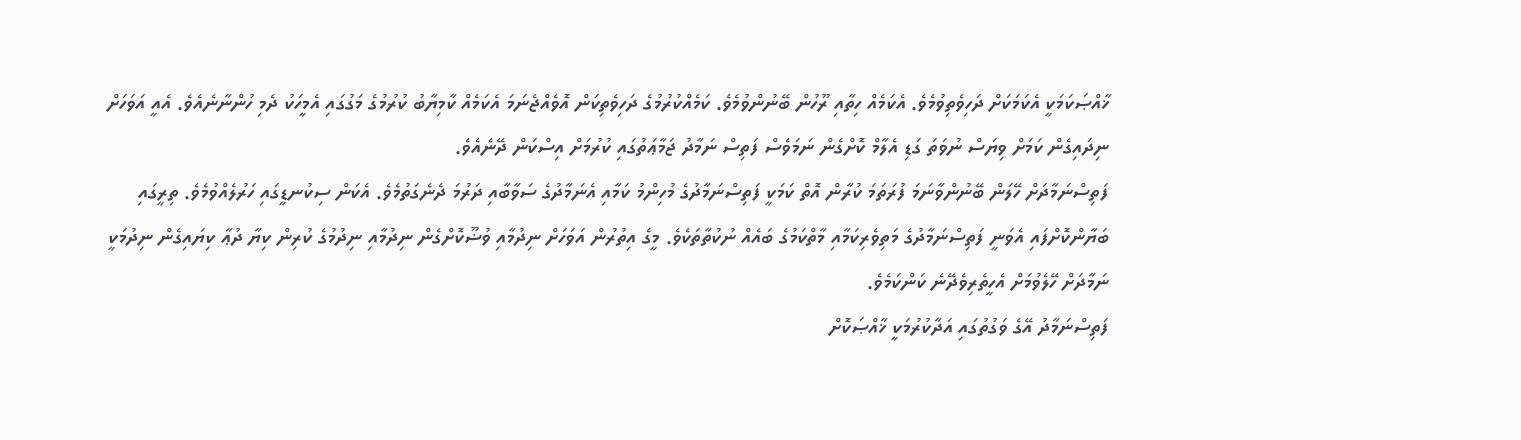ޚާއްޞަކަމަކީ އެކަމަކަށް ދަހިވެތިވުމެވެ. އެކަމެއް ހިތާއި ރޫހުން ބޭނުންވުމެވެ. ކަމެއްކުރުމުގެ ދަހިވެތިކަން އޮވެއްޖެނަމަ އެކަމެއް ކާމިޔާބު ކުރުމުގެ މަގުގައި އެމީހަކު ދެމި ހުންނާނެއެވެ. އެއީ އަވަހަށް ނިދައިގެން ކަމަށް ވިޔަސް ނުވަތަ ގަޑި އެލާމް ކޮށްގެން ނަމަވެސް ފަތިސް ނަމާދު ޖަމާޢަތުގައި ކުރުމަށް އިސްކަން ދޭނެއެވެ.
ފަތިސްނަމާދަށް ހޭލަން ބޭނުންވާނަމަ ފުރަތަމަ ކުރާން އޮތް ކަމަކީ ފަތިސްނަމާދުގެ މުހިންމު ކަމާއި އެނަމާދުގެ ސަވާބާއި ދަރުމަ ދެނެގަތުމެވެ. އެކަން ސިކުނޑީގައި ހަރުލެއްވުމެވެ. ތިރީގައި ބަޔާންކޮށްފައި އެވަނީ ފަތިސްނަމާދުގެ މަތިވެރިކަމާއި މާތްކަމުގެ ބައެއް ނުކުތާތަކެވެ. މީގެ އިތުރުން އަވަހަށް ނިދުމާއި ވުޟޫކޮށްގެން ނިދުމާއި ނިދުމުގެ ކުރިން ކިޔާ ދުޢާ ކިޔައިގެން ނިދުމަކީ ނަމާދަށް ހޭލެވުމަށް އެހީތެރިވެދޭނެ ކަންކަމެވެ.
ފަތިސްނަމާދު އޭގެ ވަގުތުގައި އަދާކުރުމަކީ ޚާއްޞަކޮށް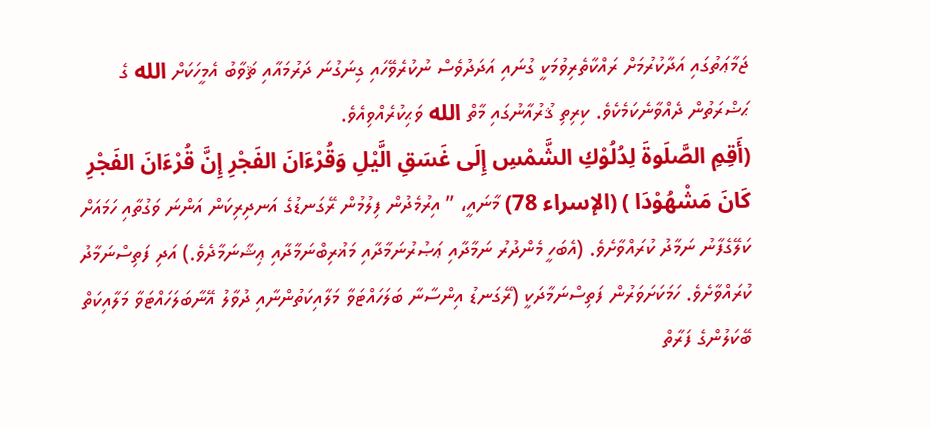ޖަމާޢަތުގައި އަދާކުރުމަށް ރައްކާތެރިވުމަކީ ގުނައި އަދަދުވެސް ނުކުރެވޭހައި ގިނަގުނަ ދަރުމައާއި ޘަވާބު އެމީހަކަށް الله ގެ ޙަޟްރަތުން ދެއްވާނެކަމެކެވެ. ކިރިތި ޤުރުއާނުގައި މާތް الله ވަޙިކުރެއްވިއެވެ.
(أَقِمِ الصَّلَوةَ لِدُلُوْكِ الشَّمْسِ إِلَى غَسَقِ الَّيْلِ وَقُرْءَانَ الفَجْرِ إِنَّ قُرْءَانَ الفَجْرِ كَانَ مَشْهُوْدَا ) (الإسراء 78) މާނައީ، ” އިރުމެދުން ފިލުމުން ރޭގަނޑުގެ އަނދިރިކަން އަންނަ ވަގުތާއި ހަމައަށް ކަލޭގެފާނު ނަމާދު ކުރައްވާށެވެ. (އެބަހީ މެންދުރު ނަމާދާއި ޢަޞުރުނަމާދާއި މަޣުރިބްނަމާދާއި ޢިޝާނަމާދެވެ.) އަދި ފަތިސްނަމާދު ކުރައްވާށެވެ. ހަމަކަށަވަރުން ފަތިސްނަމާދަކީ (ރޭގަނޑު އިންސާނާ ބަލަހައްޓަވާ މަލާއިކަތުންނާއި ދުވާލު އޭނާބަލަހައްޓަވާ މަލާއިކަތް ބޭކަލުންގެ ފަރާތް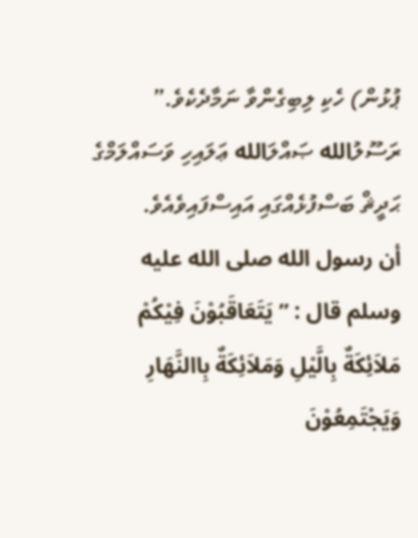ޕުޅުން) ހެކި ލިބިގެންވާ ނަމާދެކެވެ.”
ރަސޫލުالله ޞައްލަالله ޢަލައިހި ވަސައްލަމްގެ ޙަދީޘް ބަސްފުޅެއްގައި އައިސްފައިވެއެވެ.
أن رسول الله صلى الله عليه وسلم قال : ” يَتَعَاقَبُوْنَ فِيْكُمْ مَلاَئِكَةٌ بِالَّيْلِ وَمَلاَئِكَةٌ بِاالنَّهَارِ وَيَجْتَمِعُوْنَ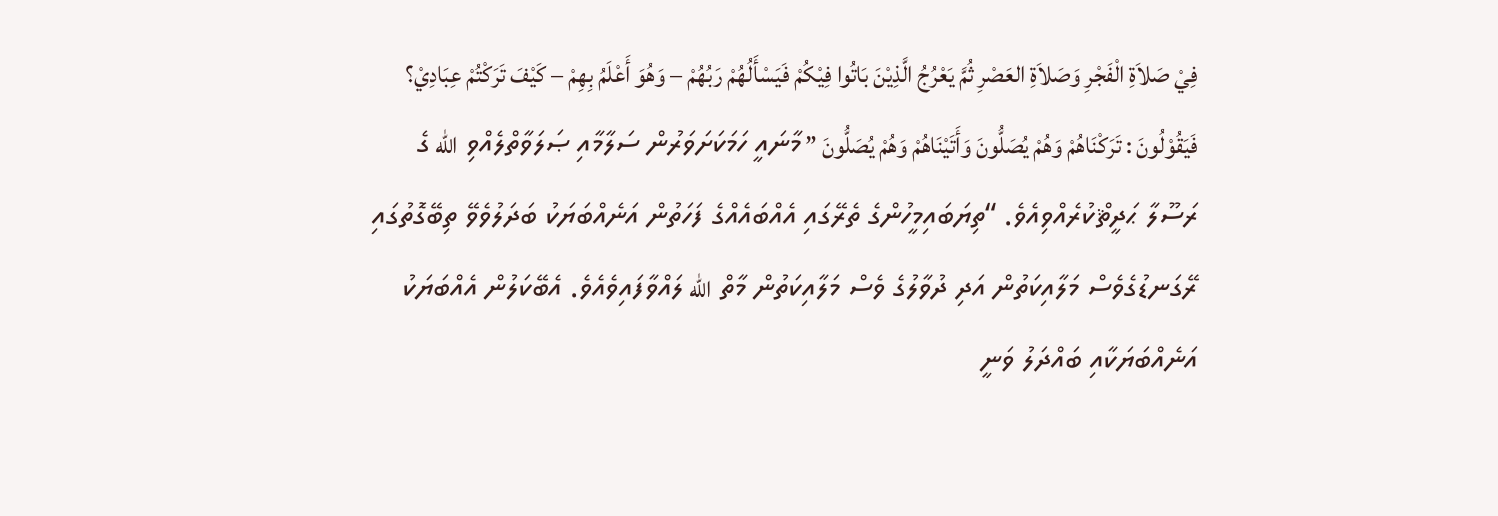فِيْ صَلاَةِ الْفَجْرِ وَصَلاَةِ العَصْرِ ثُمَّ يَعْرُجُ الَّذِيْنَ بَاتُوا فِيْكُمْ فَيَسْأَلُهُمْ رَبُهُمْ – وَهُوَ أَعْلَمُ بِهِمْ – كَيْفَ تَرَكْتُمْ عِبَادِيْ؟ فَيَقُوْلُونَ : تَرَكْنَاهُمْ وَهُمْ يُصَلُّونَ وَأَتَيْنَاهُمْ وَهُمْ يُصَلُّونَ ” މާނައީ ހަމަކަށަވަރުން ސަލާމާއި ޞަލަވާތްލެއްވި الله ގެ ރަސޫލާ ޙަދީޘްކުރެއްވިއެވެ. “ތިޔަބައިމީހުންގެ ތެރޭގައި އެއްބައެއްގެ ފަހަތުން އަނެއްބަޔަކު ބަދަލުވެވޭ ތިބޭގޮތުގައި ރޭގަނޑުގެވެސް މަލާއިކަތުން އަދި ދުވާލުގެ ވެސް މަލާއިކަތުން މާތް الله ލައްވާފައިވެއެވެ. އެބޭކަލުން އެއްބަޔަކު އަނެއްބަޔަކާއި ބައްދަލު ވަނީ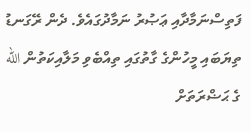ފަތިސްނަމާދާއި ޢަޞުރު ނަމާދުގައެވެ. ދެން ރޭގަނޑު ތިޔަބައި މީހުންގެ ގާތުގައި ތިއްބެވި މަލާއިކަތުން الله ގެ ޙަޟްރަތަށް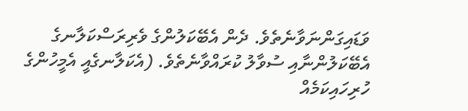ވަޑައިގަންނަވާނެތެވެ. ދެން އެބޭކަލުންގެ ވެރިރަސްކަލާނގެ އެބޭކަލުންނާއި ސުވާލު ކުރައްވާނެތެވެ. (އެކަލާނގެއީ އެމީހުންގެ ހުރިހައިކަމެއް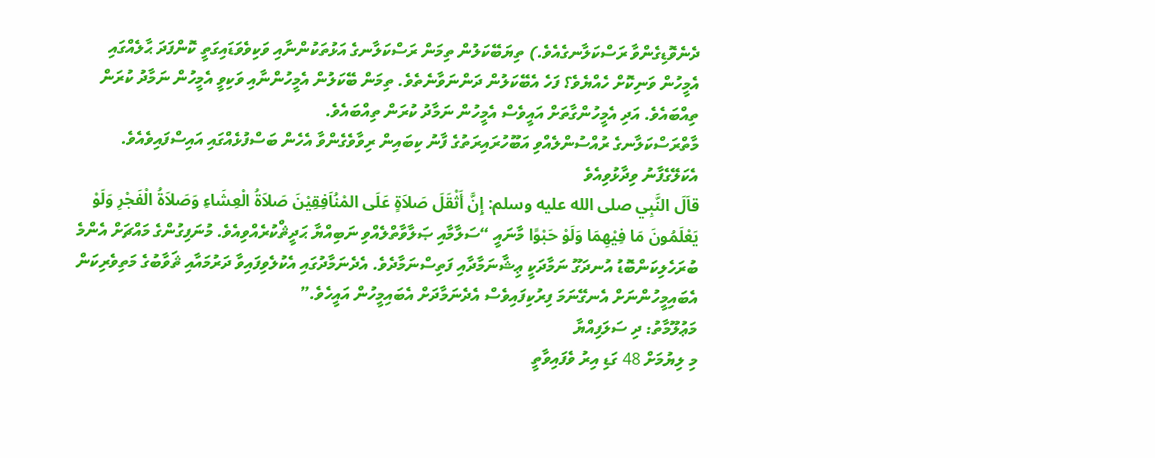ދެނެވޮޑިގެންވާ ރަސްކަލާނގެއެވެ.) ތިޔަބޭކަލުން ތިމަން ރަސްކަލާނގެ އަޅުތަކުންނާއި ވަކިވެވަޑައިގަތީ ކޮންފަދަ ޙާލެއްގައި އެމީހުން ވަނިކޮށް ހެއްޔެވެ؟ ފަހެ އެބޭކަލުން ދަންނަވާނެތެވެ. ތިމަން ބޭކަލުން އެމީހުންނާއި ވަކިވީ އެމީހުން ނަމާދު ކުރަން ތިއްބައެވެ. އަދި އެމީހުންގާތަށް އައީވެސް އެމީހުން ނަމާދު ކުރަން ތިއްބައެވެ.
މާތްރަސްކަލާނގެ ރުއްސުންލެއްވި އަބޫހުރައިރަތުގެ ފާނު ކިބައިން ރިވާވެގެންވާ އެހެން ބަސްފުޅެއްގައި އައިސްފައިވެއެވެ. އެކަލޭގެފާނު ވިދާޅުވިއެވެ
قاَلَ النَّبِي صلى الله عليه وسلم: إِنَّ أَثْقَلَ صَلاَةٍ عَلَى المْنُاَفِقِيْنَ صَلاَةُ الْعِشَاءِ وَصَلاَةُ الْفَجْرِ وَلَوْ يَعْلَمُونَ مَا فِيْهِمَا وَلَوْ حَبْوًا މާނައީ “ސަލާމާއި ޞަލާވާތްލެއްވި ނަބިއްޔާ ޙަދީޘްކުރެއްވިއެވެ. މުނަފިގުންގެ މައްޗަށް އެންމެ ބުރަހެލިކަންބޮޑު އުނދަގޫ ނަމާދަކީ ޢިޝާނަމާދާއި ފަތިސްނަމާދެވެ. އެދެނަމާދުގައި އެކުލެވިފައިވާ ދަރުމައާއި ޘަވާބުގެ މަތިވެރިކަން އެބައިމީހުންނަށް އެނގޭނަމަ ފިރުކިފައިވެސް އެދެނަމާދަށް އެބައިމީހުން އައީހެވެ.”
މަޢުލޫމާތު: ދި ސަލަފިއްޔާ
މި ލިޔުމަށް 48 ގަޑި އިރު ވެފައިވާތީ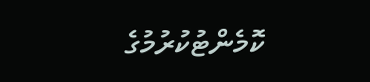ކޮމެންޓުކުރުމުގެ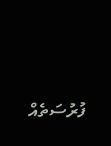ފުރުސަތެއް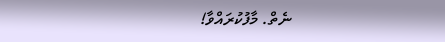ނެތް. މާފުކުރައްވާ!